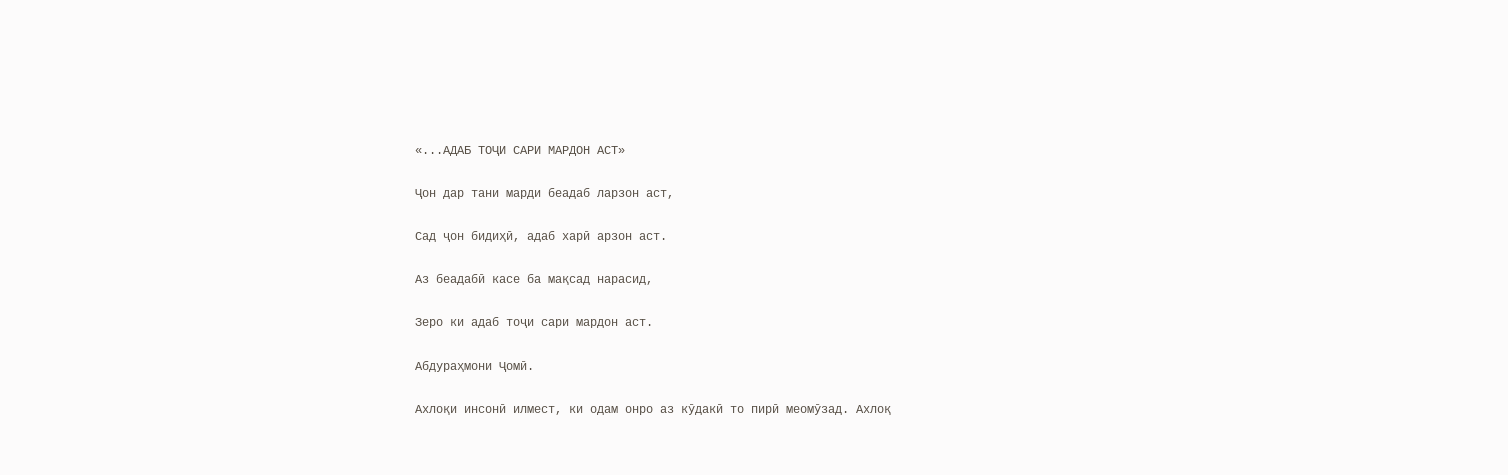«...АДАБ ТОҶИ САРИ МАРДОН АСТ»

Ҷон дар тани марди беадаб ларзон аст,

Сад ҷон бидиҳӣ, адаб харӣ арзон аст.

Аз беадабӣ касе ба мақсад нарасид,

Зеро ки адаб тоҷи сари мардон аст.

Абдураҳмони Ҷомӣ.

Ахлоқи инсонӣ илмест, ки одам онро аз кӯдакӣ то пирӣ меомӯзад. Ахлоқ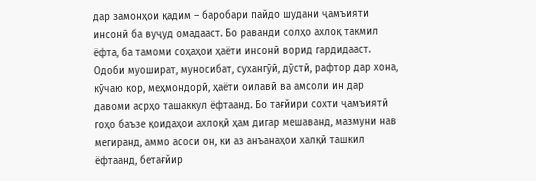дар замонҳои қадим – баробари пайдо шудани ҷамъияти инсонӣ ба вуҷуд омадааст. Бо раванди солҳо ахлоқ такмил ёфта, ба тамоми соҳаҳои ҳаёти инсонӣ ворид гардидааст. Одоби муошират, муносибат, сухангӯӣ, дӯстӣ, рафтор дар хона, кӯчаю кор, меҳмондорӣ, ҳаёти оилавӣ ва амсоли ин дар давоми асрҳо ташаккул ёфтаанд. Бо тағйири сохти ҷамъиятӣ гоҳо баъзе қоидаҳои ахлоқӣ ҳам дигар мешаванд, мазмуни нав мегиранд, аммо асоси он, ки аз анъанаҳои халқӣ ташкил ёфтаанд, бетағйир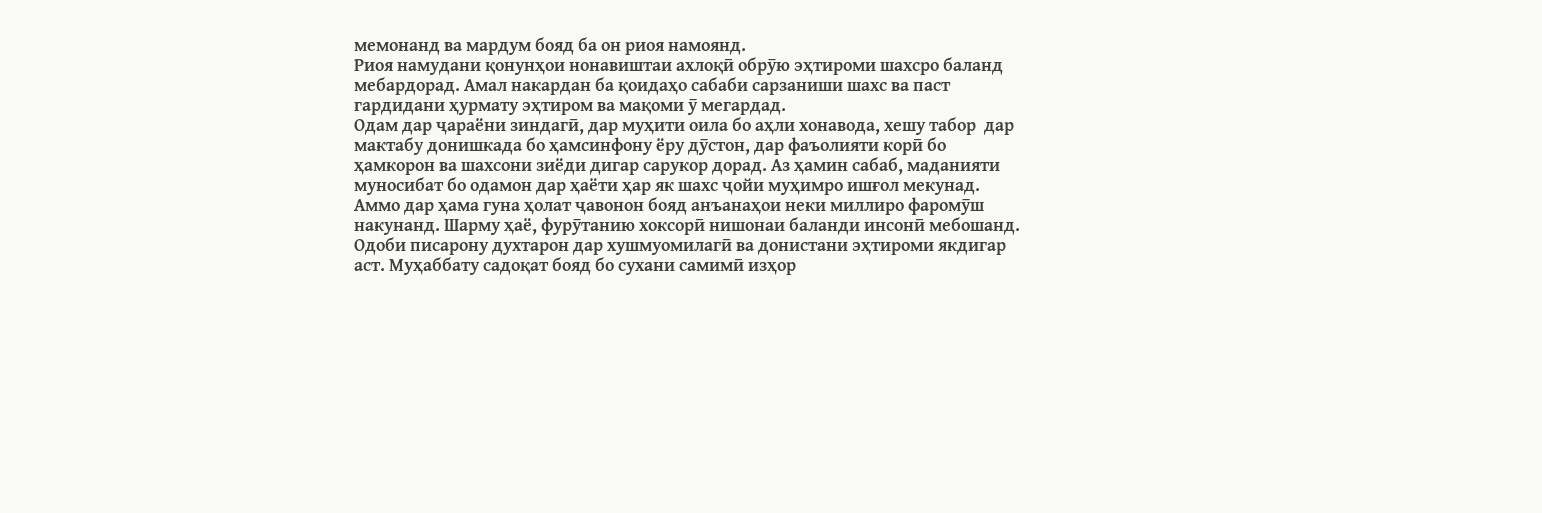мемонанд ва мардум бояд ба он риоя намоянд.
Риоя намудани қонунҳои нонавиштаи ахлоқӣ обрӯю эҳтироми шахсро баланд мебардорад. Амал накардан ба қоидаҳо сабаби сарзаниши шахс ва паст гардидани ҳурмату эҳтиром ва мақоми ӯ мегардад.
Одам дар ҷараёни зиндагӣ, дар муҳити оила бо аҳли хонавода, хешу табор  дар мактабу донишкада бо ҳамсинфону ёру дӯстон, дар фаъолияти корӣ бо ҳамкорон ва шахсони зиёди дигар сарукор дорад. Аз ҳамин сабаб, маданияти муносибат бо одамон дар ҳаёти ҳар як шахс ҷойи муҳимро ишғол мекунад.
Аммо дар ҳама гуна ҳолат ҷавонон бояд анъанаҳои неки миллиро фаромӯш накунанд. Шарму ҳаё, фурӯтанию хоксорӣ нишонаи баланди инсонӣ мебошанд. Одоби писарону духтарон дар хушмуомилагӣ ва донистани эҳтироми якдигар аст. Муҳаббату садоқат бояд бо сухани самимӣ изҳор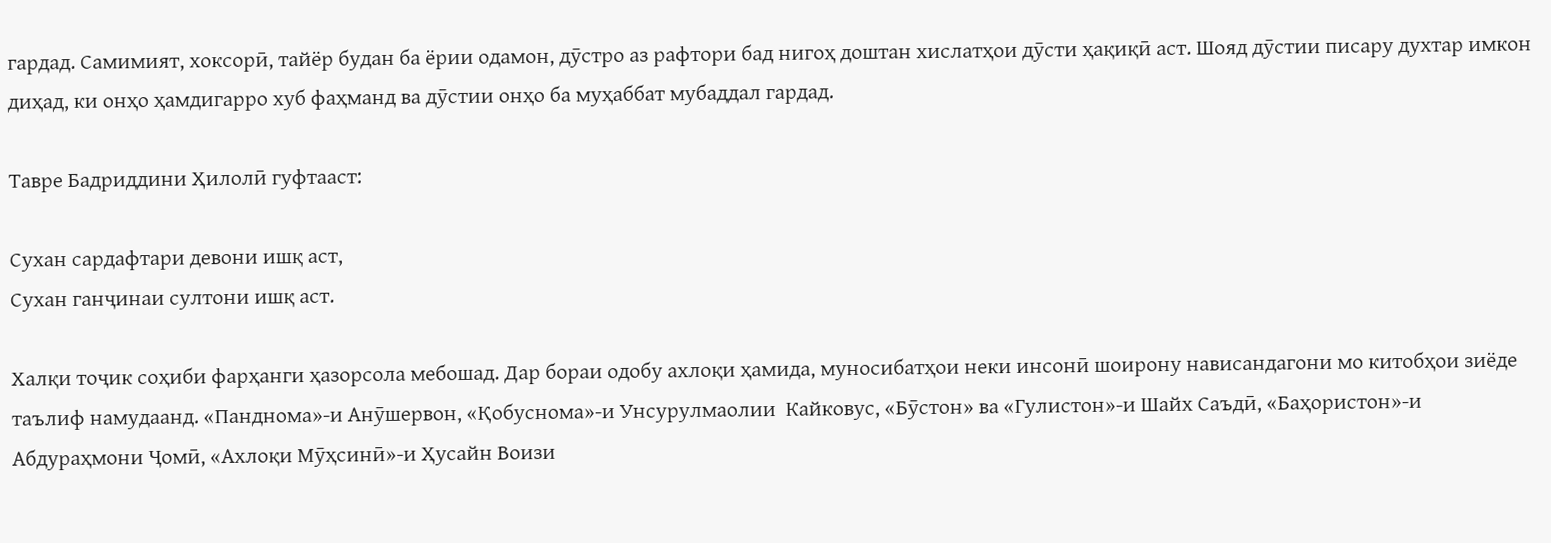гардад. Самимият, хоксорӣ, тайёр будан ба ёрии одамон, дӯстро аз рафтори бад нигоҳ доштан хислатҳои дӯсти ҳақиқӣ аст. Шояд дӯстии писару духтар имкон диҳад, ки онҳо ҳамдигарро хуб фаҳманд ва дӯстии онҳо ба муҳаббат мубаддал гардад.

Тавре Бадриддини Ҳилолӣ гуфтааст:

Сухан сардафтари девони ишқ аст,
Сухан ганҷинаи султони ишқ аст.

Халқи тоҷик соҳиби фарҳанги ҳазорсола мебошад. Дар бораи одобу ахлоқи ҳамида, муносибатҳои неки инсонӣ шоирону нависандагони мо китобҳои зиёде таълиф намудаанд. «Панднома»-и Анӯшервон, «Қобуснома»-и Унсурулмаолии  Кайковус, «Бӯстон» ва «Гулистон»-и Шайх Саъдӣ, «Баҳористон»-и Абдураҳмони Ҷомӣ, «Ахлоқи Мӯҳсинӣ»-и Ҳусайн Воизи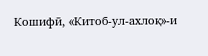Кошифӣ, «Китоб-ул-ахлоқ»-и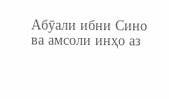Абӯали ибни Сино ва амсоли инҳо аз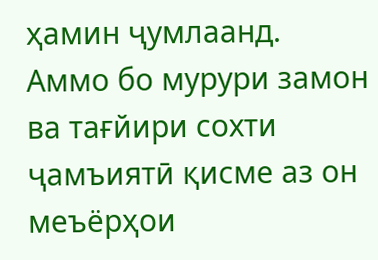ҳамин ҷумлаанд.
Аммо бо мурури замон ва тағйири сохти ҷамъиятӣ қисме аз он меъёрҳои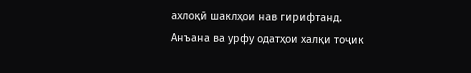ахлоқӣ шаклҳои нав гирифтанд. Анъана ва урфу одатҳои халқи тоҷик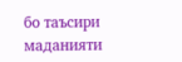бо таъсири маданияти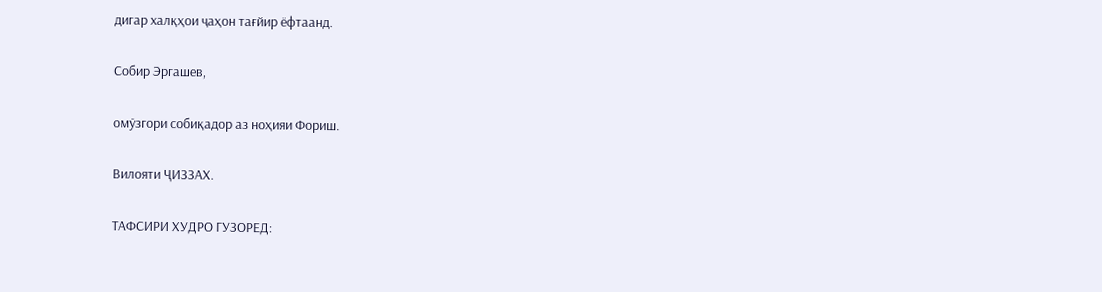дигар халқҳои ҷаҳон тағйир ёфтаанд.

Собир Эргашев,

омӯзгори собиқадор аз ноҳияи Фориш.

Вилояти ҶИЗЗАХ.

ТАФСИРИ ХУДРО ГУЗОРЕД: